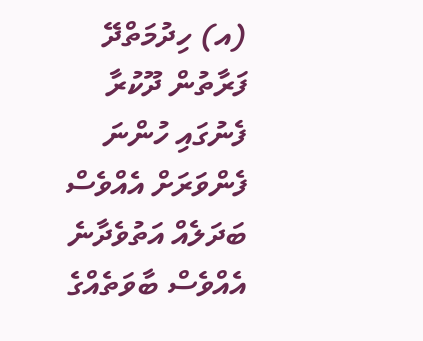(އ) ހިދުމަތްދޭ ފަރާތުން ދޫކުރާ ފެނުގައި ހުންނަ ފެންވަރަށް އެއްވެސް ބަދަލެއް އަތުވެދާނެ އެއްވެސް ބާވަތެއްގެ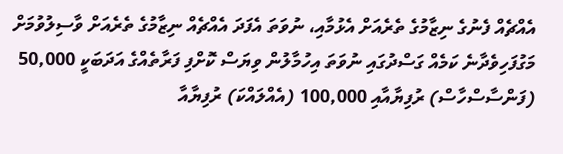އެއްޗެއް ފެނުގެ ނިޒާމުގެ ތެރެއަށް އެޅުމާއި، ނުވަތަ އެފަދަ އެއްޗެއް ނިޒާމުގެ ތެރެއަށް ވާސިލުވުމަށް މަގުފަހިވެދާނެ ކަމެއް ގަސްދުގައި ނުވަތަ އިހުމާލުން ވިޔަސް ކޮށްފި ފަރާތެއްގެ އަދަބަކީ 50,000 (ފަންސާސްހާސް) ރުފިޔާއާއި 100,000 (އެއްލައްކަ) ރުފިޔާއާ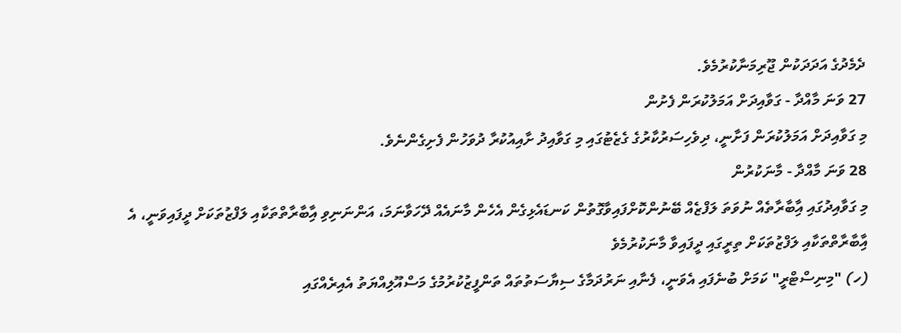ދެމެދުގެ އަދަދަކުން ޖޫރިމަނާކުރުމެވެ.
27 ވަނަ މާއްދާ - ގަވާއިދަށް އަމަލުކުރަން ފެށުން
މި ގަވާއިދަށް އަމަލުކުރަން ފަށާނީ، ދިވެހިސަރުކާރުގެ ގެޒެޓުގައި މި ގަވާއިދު ށާއިއުކުރާ ދުވަހުން ފެށިގެންނެވެ.
28 ވަނަ މާއްދާ - މާނަކުރުން
މި ގަވާއިދުގައި އާިބާރާތެއް ނުވަތަ ލަފްޒެއް ބޭނުންކޮށްފައިވާގޮތުން ކަނޑައެޅިގެން އެހެން މާނައެއް ދޭހަވާނަމަ، އަންނަނިވި އާިބާރާތްތަކާއި ލަފްޒުތަކަށް ދީފައިވަނީ، އެ އާިބާރާތްތަކާއި ލަފްޒުތަކަށް ތިރީގައި ދީފައިވާ މާނަކުރުމެވެ
(ހ) "މިނިސްޓްރީ" ކަމަށް ބުނެފައި އެވަނީ، ފެނާއި ނަރުދަމާގެ ސިޔާސަތުތައް ތަންފީޒުކުރުމުގެ މަސްއޫލިއްޔަތު އެއިރެއްގައި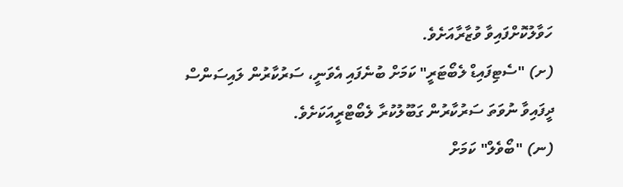ހަވާލުކޮށްފައިވާ ވުޒާރާއަށެވެ.
(ށ) "ސެޓިފައިޑް ލެބޯޓަރީ" ކަމަށް ބުނެފައި އެވަނީ، ސަރުކާރުން ލައިސަންސް ދީފައިވާ ނުވަތަ ސަރުކާރުން ގަބޫލުކުރާ ލެބޯޓްރީއަކަށެވެ.
(ނ) "ބޯވެލް" ކަމަށް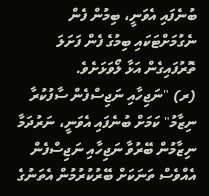ބުނެފައި އެވަނީ، ބިމުން ފެން ނެގުމަށްޓަކައި ބިމުގެ ފެން ފަށަލަ ތޮރުފައިގެން އަޅާ ލޯވަޅަށެވެ.
(ރ) "ނަޖިހާއި ނަޖިސްފެން ސާފުކުރާ ނިޒާމު" ކަމަށް ބުނެފައި އެވަނީ، ނަރުދަމާ ނިޒާމުން ބޭރުވާ ނަޖިހާއި ނަޖިސްފެން އެއްވެސް ތަނަކަށް ބޭރުކުރުމުން އެތަނުގެ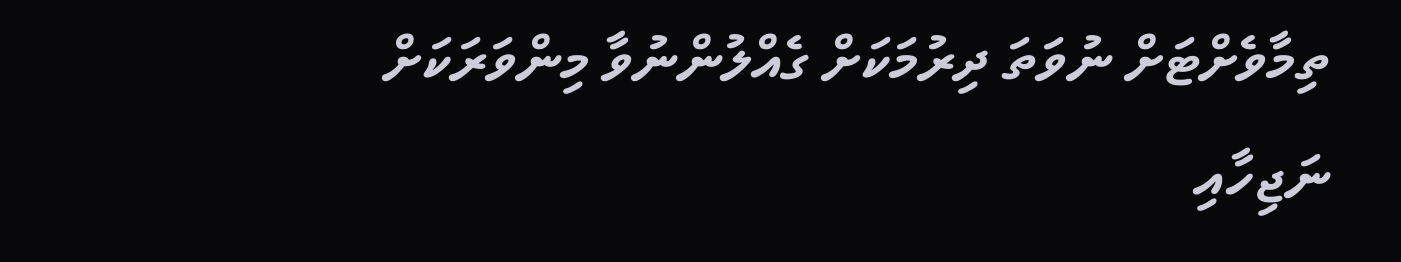ތިމާވެށްޓަށް ނުވަތަ ދިރުމަކަށް ގެއްލުންނުވާ މިންވަރަކަށް ނަޖިހާއި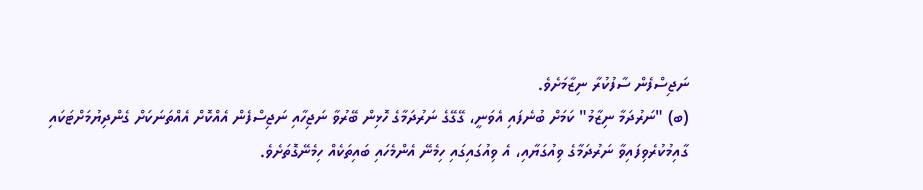ނަޖިސްފެން ސާފުކުރާ ނިޒާމަށެވެ.
(ބ) "ނަރުދަމާ ނިޒާމު" ކަމަށް ބުނެފައި އެވަނީ، ގޭގޭގެ ނަރުދަމާގެ ހޮޅިން ބޭރުވާ ނަޖިހާއި ނަޖިސްފެން އެއްކޮށް އެއްތަނަކަށް ގެންދިޔުމަށްޓަކައި ގާއިމުކުރެވިފައިވާ ނަރުދަމާގެ ވިއުގަޔާއި، އެ ވިއުގައިގައި ހިމެނޭ އެންމެހައި ބައިތަކެއް ހިމެނޭގޮތަށެވެ.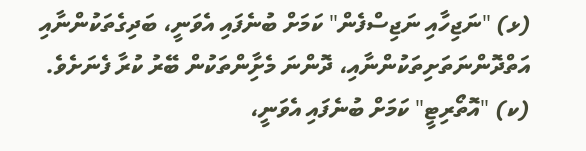(ޅ) "ނަޖިހާއި ނަޖިސްފެން" ކަމަށް ބުނެފައި އެވަނީ، ބަދިގެތަކުންނާއި އަތްދޮންނަތަށިތަކުންނާއި، ދޮންނަ މެށާިންތަކުން ބޭރު ކުރާ ފެނަށެވެ.
(ކ) "އޮތޯރިޓީ" ކަމަށް ބުނެފައި އެވަނީ،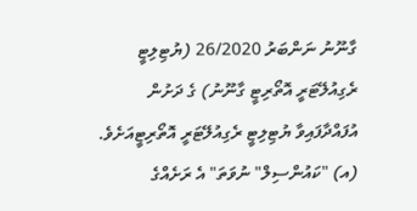ގާނޫނު ނަންބަރު 26/2020 (ޔުޓިލިޓީ ރެގިއުލޭޓަރީ އޮތޯރިޓީ ގާނޫނު) ގެ ދަށުން އުފައްދާފައިވާ ޔުޓިލިޓީ ރެގިއުލޭޓަރީ އޮތޯރިޓީއަށެވެ.
(އ) "ކައުންސިލް" ނުވަތަ" އެ ރަށެއްގެ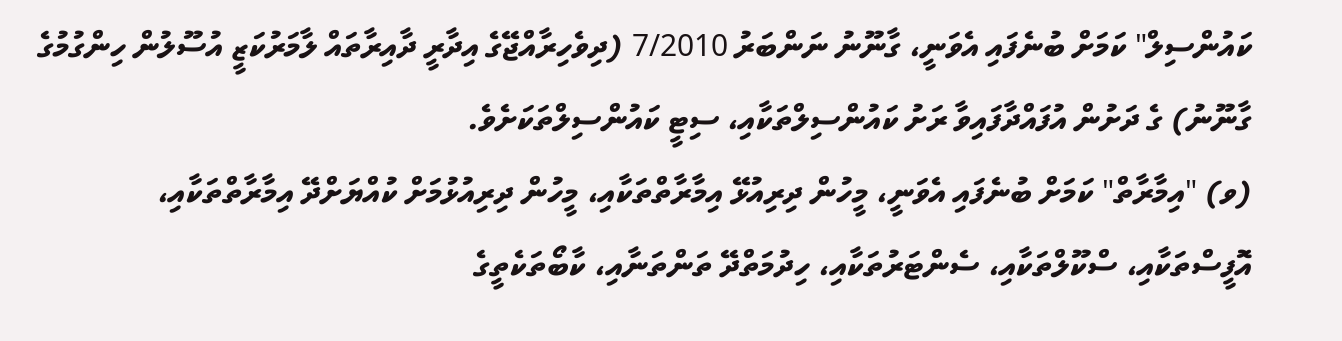ކައުންސިލް" ކަމަށް ބުނެފައި އެވަނީ، ގާނޫނު ނަންބަރު 7/2010 (ދިވެހިރާއްޖޭގެ އިދާރީ ދާއިރާތައް ލާމަރުކަޒީ އުސޫލުން ހިންގުމުގެ ގާނޫނު) ގެ ދަށުން އުފައްދާފައިވާ ރަށު ކައުންސިލްތަކާއި، ސިޓީ ކައުންސިލްތަކަށެވެ.
(ވ) "އިމާރާތް" ކަމަށް ބުނެފައި އެވަނީ، މީހުން ދިރިއުޅޭ އިމާރާތްތަކާއި، މީހުން ދިރިއުޅުމަށް ކުއްޔަށްދޭ އިމާރާތްތަކާއި، އޮފީސްތަކާއި، ސްކޫލްތަކާއި، ސެންޓަރުތަކާއި، ހިދުމަތްދޭ ތަންތަނާއި، ކާބޯތަކެތީގެ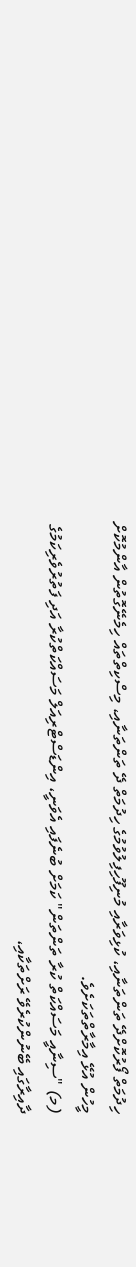ހިދުމަތް ފޯރުކޮށްދޭ ތަންތަނާއި، ކުޅިވަރާއި މުނިފޫހިފިލުވުމުގެ ހިދުމަތް ދޭ ތަންތަނާއި، މިސްކިތްތައް ހިމެނޭގޮތުން އާންމުކޮށް މީހުން އުޅޭ އިމާރާތްތަކަށެވެ.
(މ) "ސިނާއީ މަސައްކަތް ކުރާ ތަންތަން" ކަމަށް ބުނެފައި އެވަނީ، އިންޑަސްޓްރިއަލް މަސައްކަތްކުރާ އަދި ފަތުރުވެރިކަމުގެ ދާއިރާގައި ބޭނުންކުރެވޭ ރަށްތަކާއި،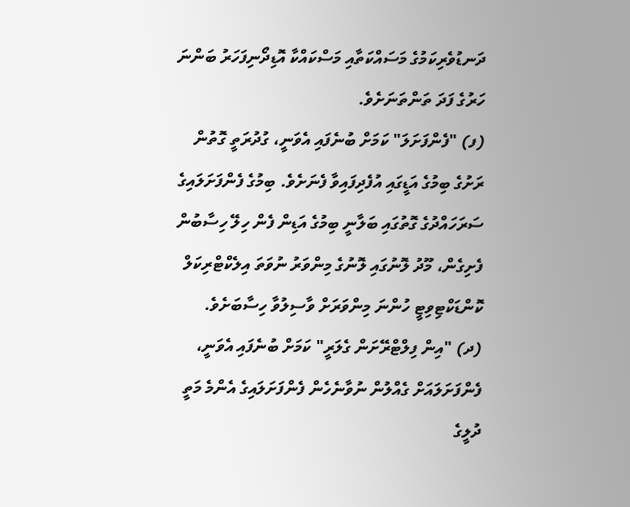ދަނޑުވެރިކަމުގެ މަސައްކަތާއި މަސްކައްކާ އޮޑިދޯނިފަހަރު ބަންނަ ހަރުގެ ފަދަ ތަންތަނަށެވެ.
(ފ) "ފެންފަށަލަ" ކަމަށް ބުނެފައި އެވަނީ، ގުދުރަތީ ގޮތުން ރަށުގެ ބިމުގެ އަޑީގައި އުފެދިފައިވާ ފެނަށެވެ. ބިމުގެ ފެންފަށަލައިގެ ސަރަހައްދުގެ ގޮތުގައި ބަލާނީ ބިމުގެ އަޑިން ފެން ހިލޭ ހިސާބުން ފެށިގެން، މޫދު ލޮނުގައި ލޮނުގެ މިންވަރު ނުވަތަ އިލެކްޓްރިކަލް ކޮންޑަކްޓިވިޓީ ހުންނަ މިންވަރަށް ވާސިލުވާ ހިސާބަށެވެ.
(ދ) "އިން ފިލްޓްރޭށަން ގެލަރީ" ކަމަށް ބުނެފައި އެވަނީ، ފެންފަށަލައަށް ގެއްލުން ނުވާނެހެން ފެންފަށަލައިގެ އެންމެ މަތީ ދުލީގެ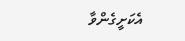އެކަށީގެންވާ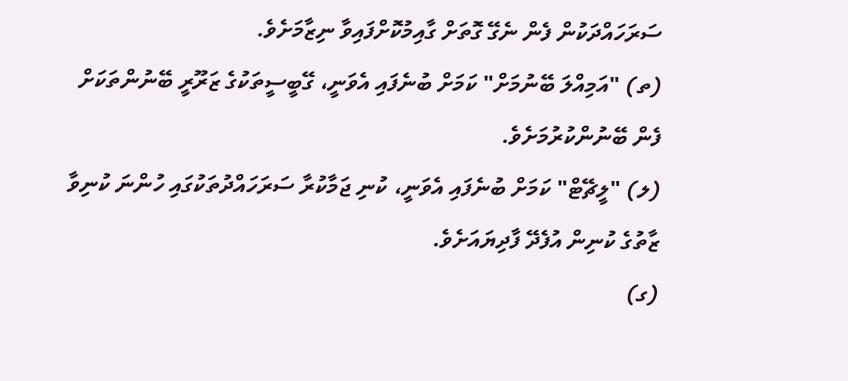ސަރަހައްދަކުން ފެން ނެގޭ ގޮތަށް ގާއިމުކޮށްފައިވާ ނިޒާމަށެވެ.
(ތ) "އަމިއްލަ ބޭނުމަށް" ކަމަށް ބުނެފައި އެވަނީ، ގޭބީސީތަކުގެ ޒަރޫރީ ބޭނުންތަކަށް ފެން ބޭނުންކުރުމަށެވެ.
(ލ) "ލީޗޭޓް" ކަމަށް ބުނެފައި އެވަނީ، ކުނި ޖަމާކުރާ ސަރަހައްދުތަކުގައި ހުންނަ ކުނިވާ ޒާތުގެ ކުނިން އުފެދޭ ފާދިޔައަށެވެ.
(ގ)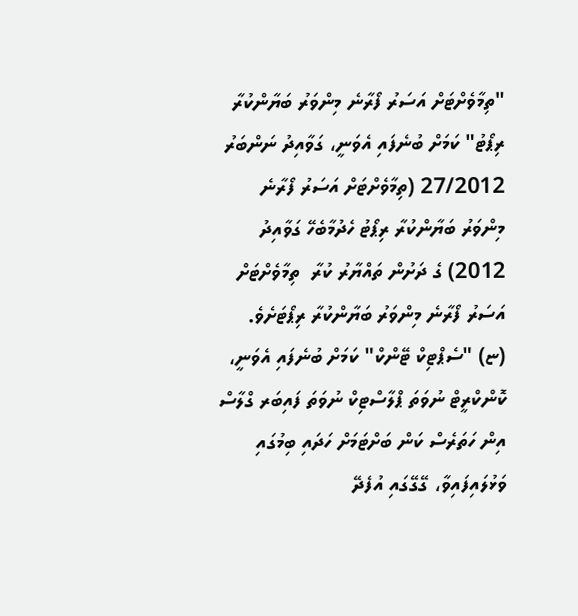"ތިމާވެށްޓަށް އަސަރު ފޯރާނެ މިންވަރު ބަޔާންކުރާ ރިޕޯޓު" ކަމަށް ބުނެފައި އެވަނީ، ގަވާއިދު ނަންބަރު 27/2012 (ތިމާވެށްޓަށް އަސަރު ފޯރާނެ މިންވަރު ބަޔާންކުރާ ރިޕޯޓު ހެދުމާބެހޭ ގަވާއިދު 2012) ގެ ދަށުން ތައްޔާރު ކުރާ  ތިމާވެށްޓަށް އަސަރު ފޯރާނެ މިންވަރު ބަޔާންކުރާ ރިޕޯޓަށެވެ.
(ޏ) "ސެޕްޓިކް ޓޭންކް" ކަމަށް ބުނެފައި އެވަނީ، ކޮންކްރީޓް ނުވަތަ ޕްލާސްޓިކް ނުވަތަ ފައިބަރ ގްލާސް އިން ހަތަރެސް ކަން ބަށްޓަމަށް ހަދައި ބިމުގައި ވަޅުލައިފައިވާ، ގޭގޭގައި އުފެދޭ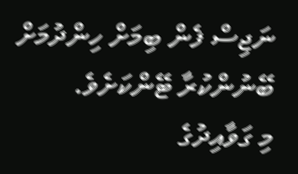ނަޖިސް ފެން ބިމަށް ހިންދުމަށް ބޭނުންކުރާ ޓޭންކަށެވެ.
މި ގަވާއިދުގެ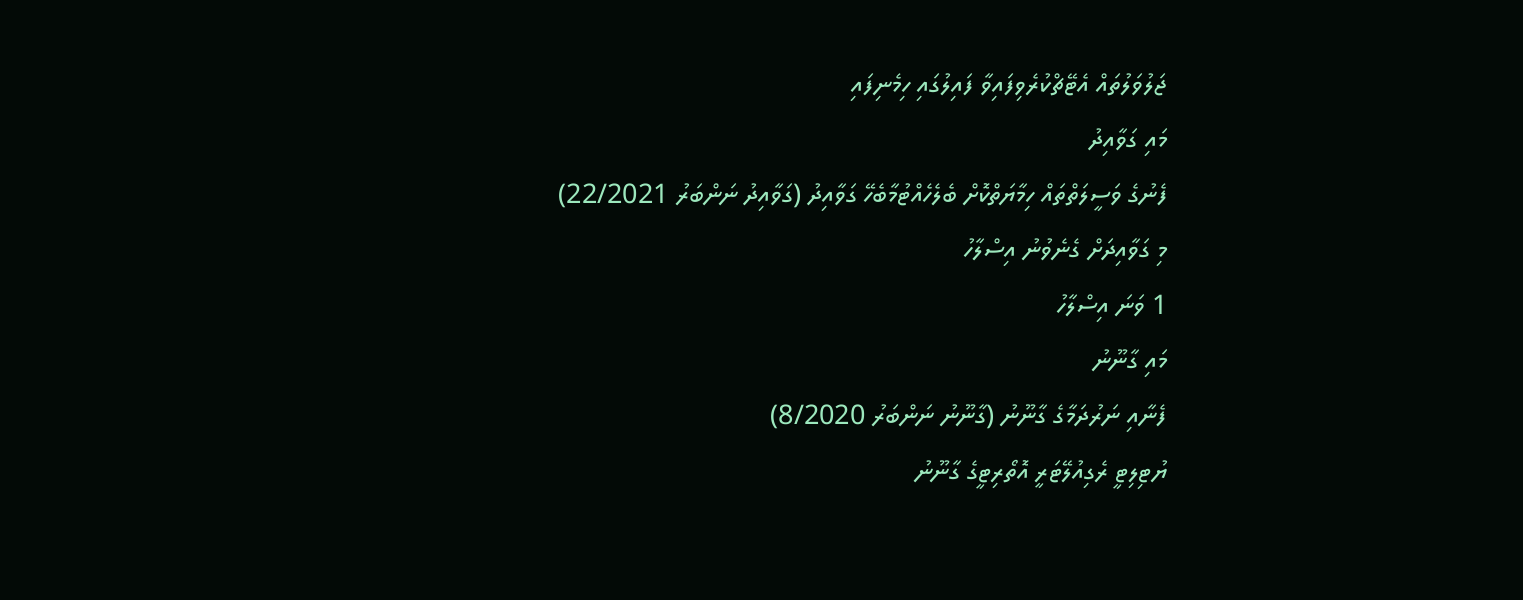ޖަލުވަލުތައް އެޓޭޗްކުރެވިފައިވާ ފައިލުގައި ހިމެނިފައި
މައި ގަވާއިދު
ފެނުގެ ވަސީލަތްތައް ހިމާޔަތްކޮށް ބެލެހެއްޓުމާބެހޭ ގަވާއިދު (ގަވާއިދު ނަންބަރު 22/2021)
މި ގަވާއިދަށް ގެނެވުނު އިސްލާހު
1 ވަނަ އިސްލާހު
މައި ގާނޫނު
ފެނާއި ނަރުދަމާގެ ގާނޫނު (ގާނޫނު ނަންބަރު 8/2020)
ޔުޓިލިޓީ ރެގިއުލޭޓަރީ އޮތޯރިޓީގެ ގާނޫނު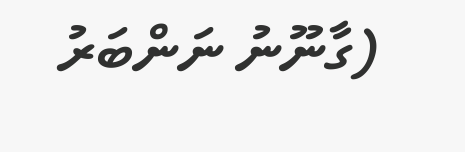(ގާނޫނު ނަންބަރު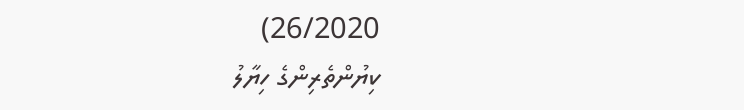26/2020)
ކިޔުންތެރިންގެ ހިޔާލު